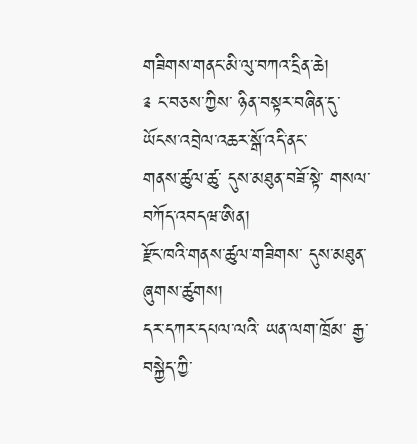གཟིགས་གནང་མི་ལུ་བཀའ་དྲིན་ཆེ།
༉ ང་བཅས་ཀྱིས་ ཉིན་བསྟར་བཞིན་དུ་
ཡོངས་འབྲེལ་འཆར་སྒོ་འདི་ནང་
གནས་ཚུལ་ཚུ་ དུས་མཐུན་བཟོ་སྟེ་ གསལ་བཀོད་འབདཝ་ཨིན།
རྫོང་ཁའི་གནས་ཚུལ་གཟིགས་ དུས་མཐུན་ཞུགས་ཚུགས།
དར་དཀར་དཔལ་ལའི་ ཡན་ལག་ཁྲོམ་ རྒྱ་བསྐྱེད་ཀྱི་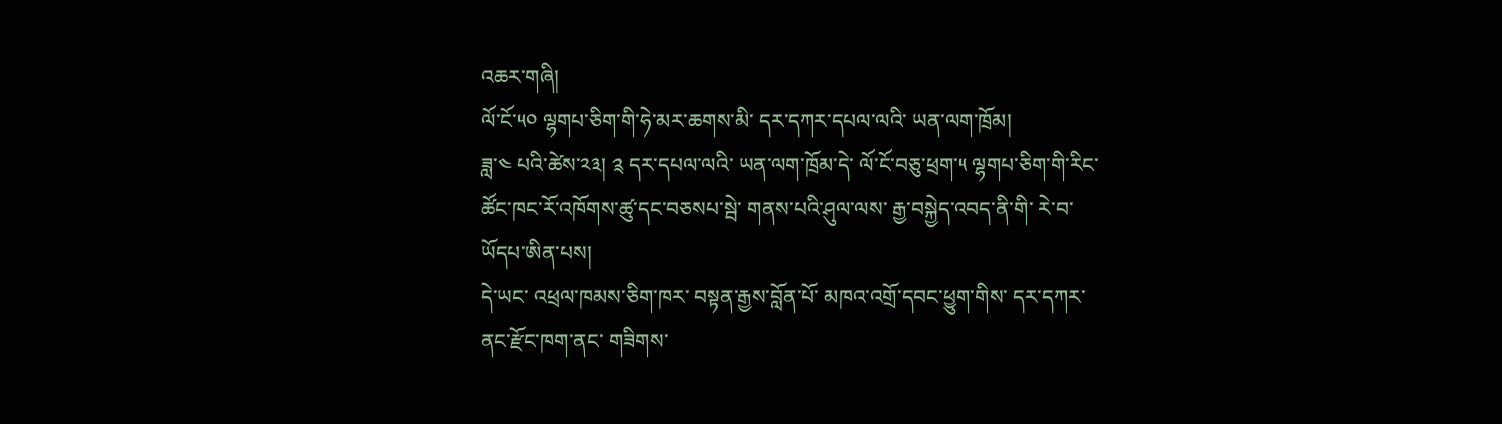འཆར་གཞི།
ལོ་ངོ་༥༠ ལྷགཔ་ཅིག་གི་ཧེ་མར་ཆགས་མི་ དར་དཀར་དཔལ་ལའི་ ཡན་ལག་ཁྲོམ།
ཟླ་༤ པའི་ཚེས་༢༣། ༉ དར་དཔལ་ལའི་ ཡན་ལག་ཁྲོམ་དེ་ ལོ་ངོ་བཅུ་ཕྲག་༥ ལྷགཔ་ཅིག་གི་རིང་ ཚོང་ཁང་རོ་འཁོགས་ཚུ་དང་བཅསཔ་སྦེ་ གནས་པའི་ཤུལ་ལས་ རྒྱ་བསྐྱེད་འབད་ནི་གི་ རེ་བ་ཡོདཔ་ཨིན་པས།
དེ་ཡང་ འཕྲལ་ཁམས་ཅིག་ཁར་ བསྟན་རྒྱས་བློན་པོ་ མཁའ་འགྲོ་དབང་ཕྱུག་གིས་ དར་དཀར་ནང་རྫོང་ཁག་ནང་ གཟིགས་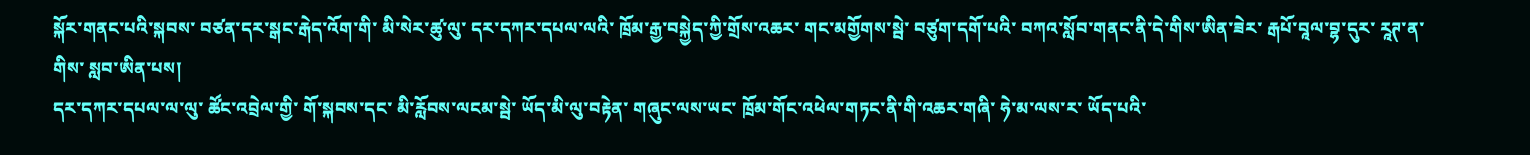སྐོར་གནང་པའི་སྐབས་ བཙན་དར་སྒང་རྒེད་འོག་གི་ མི་སེར་ཚུ་ལུ་ དར་དཀར་དཔལ་ལའི་ ཁྲོམ་རྒྱ་བསྐྱེད་ཀྱི་གྲོས་འཆར་ གང་མགྱོགས་སྦེ་ བཙུག་དགོ་པའི་ བཀའ་སློབ་གནང་ནི་དེ་གིས་ཨིན་ཟེར་ རྒཔོ་བཱལ་བྷ་དུར་ རཱཊ་ན་གིས་ སླབ་ཨིན་པས།
དར་དཀར་དཔལ་ལ་ལུ་ ཚོང་འབྲེལ་གྱི་ གོ་སྐབས་དང་ མི་རློབས་ལངམ་སྦེ་ ཡོད་མི་ལུ་བརྟེན་ གཞུང་ལས་ཡང་ ཁྲོམ་གོང་འཕེལ་གཏང་ནི་གི་འཆར་གཞི་ ཧེ་མ་ལས་ར་ ཡོད་པའི་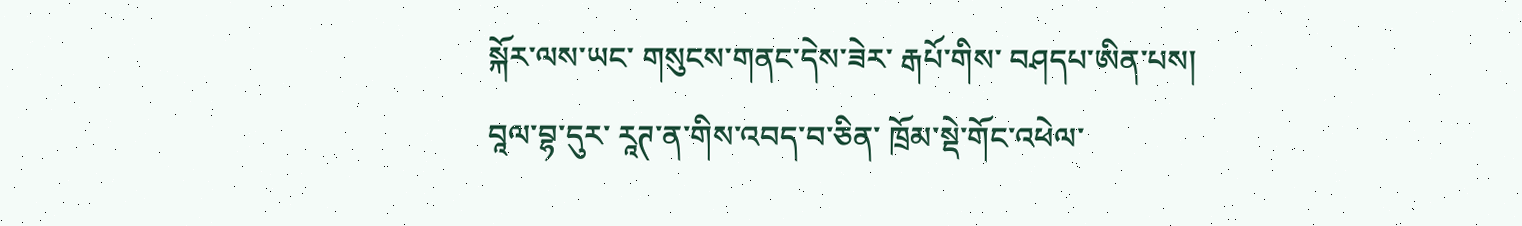སྐོར་ལས་ཡང་ གསུངས་གནང་དེས་ཟེར་ རྒཔོ་གིས་ བཤདཔ་ཨིན་པས།
བཱལ་བྷ་དུར་ རཱཊ་ན་གིས་འབད་བ་ཅིན་ ཁྲོམ་སྡེ་གོང་འཕེལ་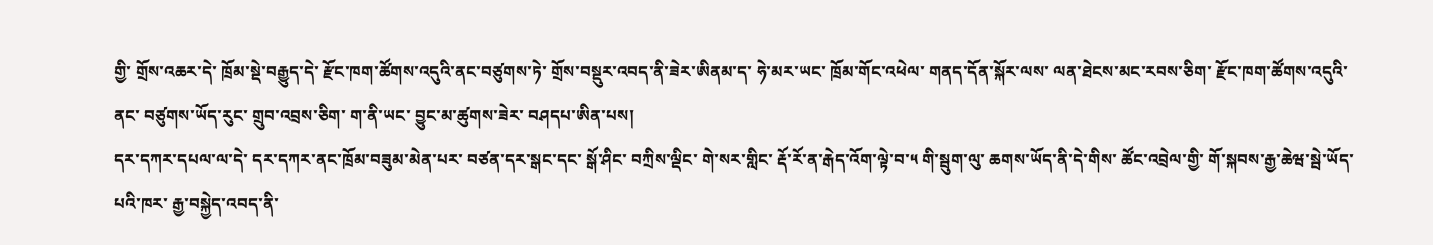གྱི་ གྲོས་འཆར་དེ་ ཁྲོམ་སྡེ་བརྒྱུད་དེ་ རྫོང་ཁག་ཚོགས་འདུའི་ནང་བཙུགས་ཏེ་ གྲོས་བསྡུར་འབད་ནི་ཟེར་ཨིནམ་ད་ ཧེ་མར་ཡང་ ཁྲོམ་གོང་འཕེལ་ གནད་དོན་སྐོར་ལས་ ལན་ཐེངས་མང་རབས་ཅིག་ རྫོང་ཁག་ཚོགས་འདུའི་ནང་ བཙུགས་ཡོད་རུང་ གྲུབ་འབྲས་ཅིག་ ག་ནི་ཡང་ བྱུང་མ་ཚུགས་ཟེར་ བཤདཔ་ཨིན་པས།
དར་དཀར་དཔལ་ལ་དེ་ དར་དཀར་ནང་ཁྲོམ་བཟུམ་མེན་པར་ བཙན་དར་སྒང་དང་ སྒོ་ཤིང་ བཀྲིས་ལྡིང་ གེ་སར་གླིང་ རྡོ་རོ་ན་རྒེད་འོག་ལྟེ་བ་༥ གི་སྦུག་ལུ་ ཆགས་ཡོད་ནི་དེ་གིས་ ཚོང་འབྲེལ་གྱི་ གོ་སྐབས་རྒྱ་ཆེཝ་སྦེ་ཡོད་པའི་ཁར་ རྒྱ་བསྐྱེད་འབད་ནི་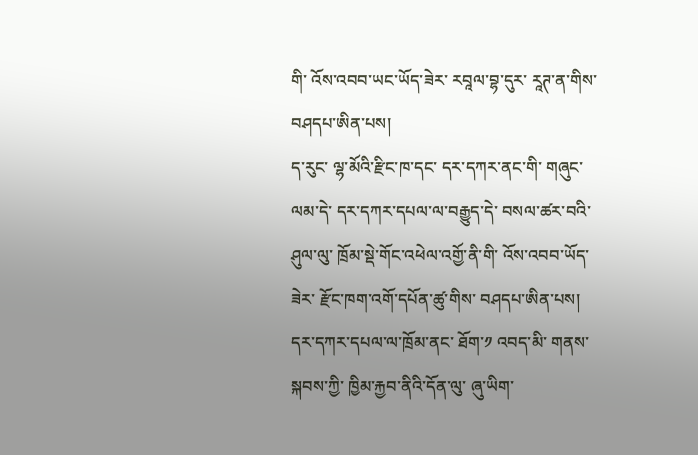གི་ འོས་འབབ་ཡང་ཡོད་ཟེར་ རབཱལ་བྷ་དུར་ རཱཊ་ན་གིས་ བཤདཔ་ཨིན་པས།
ད་རུང་ ལྷ་མོའི་རྫིང་ཁ་དང་ དར་དཀར་ནང་གི་ གཞུང་ལམ་དེ་ དར་དཀར་དཔལ་ལ་བརྒྱུད་དེ་ བསལ་ཚར་བའི་ཤུལ་ལུ་ ཁྲོམ་སྡེ་གོང་འཕེལ་འགྱོ་ནི་གི་ འོས་འབབ་ཡོད་ཟེར་ རྫོང་ཁག་འགོ་དཔོན་ཚུ་གིས་ བཤདཔ་ཨིན་པས།
དར་དཀར་དཔལ་ལ་ཁྲོམ་ནང་ ཐོག་༡ འབད་མི་ གནས་སྐབས་ཀྱི་ ཁྱིམ་རྐྱབ་ནིའི་དོན་ལུ་ ཞུ་ཡིག་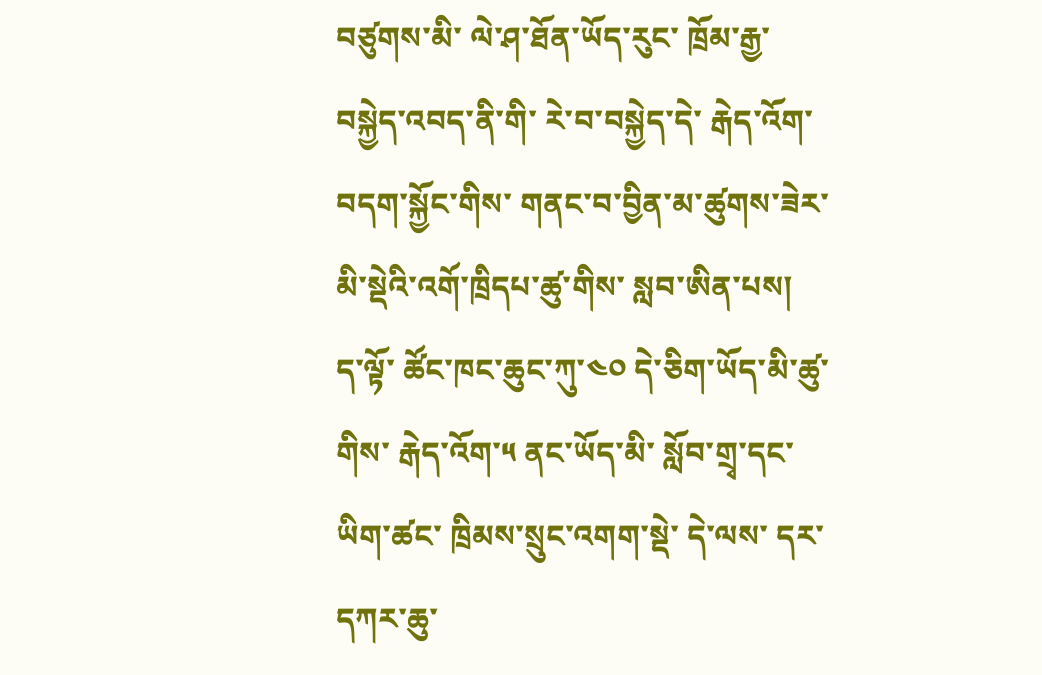བཙུགས་མི་ ལེ་ཤ་ཐོན་ཡོད་རུང་ ཁྲོམ་རྒྱ་བསྐྱེད་འབད་ནི་གི་ རེ་བ་བསྐྱེད་དེ་ རྒེད་འོག་བདག་སྐྱོང་གིས་ གནང་བ་བྱིན་མ་ཚུགས་ཟེར་ མི་སྡེའི་འགོ་ཁྲིདཔ་ཚུ་གིས་ སླབ་ཨིན་པས།
ད་ལྟོ་ ཚོང་ཁང་ཆུང་ཀུ་༤༠ དེ་ཅིག་ཡོད་མི་ཚུ་གིས་ རྒེད་འོག་༥ ནང་ཡོད་མི་ སློབ་གྲྭ་དང་ ཡིག་ཚང་ ཁྲིམས་སྲུང་འགག་སྡེ་ དེ་ལས་ དར་དཀར་ཆུ་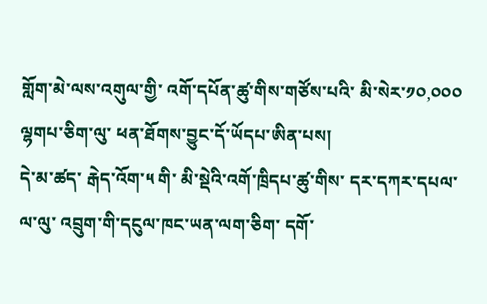གློག་མེ་ལས་འགུལ་གྱི་ འགོ་དཔོན་ཚུ་གིས་གཙོས་པའི་ མི་སེར་༡༠,༠༠༠ ལྷགཔ་ཅིག་ལུ་ ཕན་ཐོགས་བྱུང་དོ་ཡོདཔ་ཨིན་པས།
དེ་མ་ཚད་ རྒེད་འོག་༥ གི་ མི་སྡེའི་འགོ་ཁྲིདཔ་ཚུ་གིས་ དར་དཀར་དཔལ་ལ་ལུ་ འབྲུག་གི་དངུལ་ཁང་ཡན་ལག་ཅིག་ དགོ་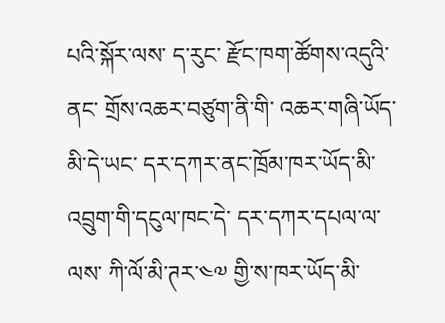པའི་སྐོར་ལས་ ད་རུང་ རྫོང་ཁག་ཚོགས་འདུའི་ནང་ གྲོས་འཆར་བཙུག་ནི་གི་ འཆར་གཞི་ཡོད་མི་དེ་ཡང་ དར་དཀར་ནང་ཁྲོམ་ཁར་ཡོད་མི་ འབྲུག་གི་དངུལ་ཁང་དེ་ དར་དཀར་དཔལ་ལ་ལས་ ཀི་ལོ་མི་ཊར་༤༧ གྱི་ས་ཁར་ཡོད་མི་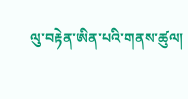ལུ་བརྟེན་ཨིན་པའི་གནས་ཚུལ།